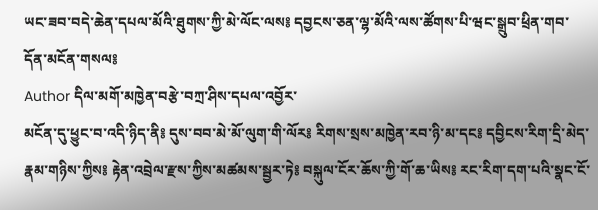ཡང་ཟབ་བདེ་ཆེན་དཔལ་མོའི་ཐུགས་ཀྱི་མེ་ལོང་ལས༔ དབྱངས་ཅན་ལྷ་མོའི་ལས་ཚོགས་པི་ཝང་སྒྲུབ་ཕྲིན་གབ་དོན་མངོན་གསལ༔
Author དིལ་མགོ་མཁྱེན་བརྩེ་བཀྲ་ཤིས་དཔལ་འབྱོར་
མངོན་དུ་ཕྱུང་བ་འདི་ཉིད་ནི༔ དུས་བབ་མེ་མོ་ལུག་གི་ལོར༔ རིགས་སྲས་མཁྱེན་རབ་ཉི་མ་དང༔ དབྱིངས་རིག་དྲི་མེད་རྣམ་གཉིས་ཀྱིས༔ རྟེན་འབྲེལ་རྫས་ཀྱིས་མཚམས་སྦྱར་ཏེ༔ བསྐུལ་ངོར་ཆོས་ཀྱི་གོ་ཆ་ཡིས༔ རང་རིག་དག་པའི་སྣང་ངོ་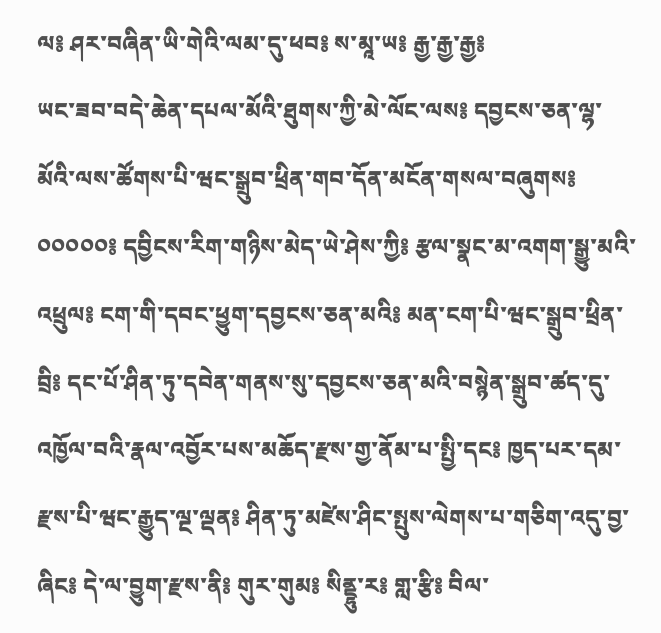ལ༔ ཤར་བཞིན་ཡི་གེའི་ལམ་དུ་ཕབ༔ ས་མཱ་ཡ༔ རྒྱ་རྒྱ་རྒྱ༔
ཡང་ཟབ་བདེ་ཆེན་དཔལ་མོའི་ཐུགས་ཀྱི་མེ་ལོང་ལས༔ དབྱངས་ཅན་ལྷ་མོའི་ལས་ཚོགས་པི་ཝང་སྒྲུབ་ཕྲིན་གབ་དོན་མངོན་གསལ་བཞུགས༔ ༠༠༠༠༠༔ དབྱིངས་རིག་གཉིས་མེད་ཡེ་ཤེས་ཀྱི༔ རྩལ་སྣང་མ་འགག་སྒྱུ་མའི་འཕྲུལ༔ ངག་གི་དབང་ཕྱུག་དབྱངས་ཅན་མའི༔ མན་ངག་པི་ཝང་སྒྲུབ་ཕྲིན་བྲི༔ དང་པོ་ཤིན་ཏུ་དབེན་གནས་སུ་དབྱངས་ཅན་མའི་བསྙེན་སྒྲུབ་ཚད་དུ་འཁྱོལ་བའི་རྣལ་འབྱོར་པས་མཆོད་རྫས་གྱ་ནོམ་པ་སྤྱི་དང༔ ཁྱད་པར་དམ་རྫས་པི་ཝང་རྒྱུད་ལྔ་ལྡན༔ ཤིན་ཏུ་མཛེས་ཤིང་སྤུས་ལེགས་པ་གཅིག་འདུ་བྱ་ཞིང༔ དེ་ལ་བྱུག་རྫས་ནི༔ གུར་གུམ༔ སིནྡྷུ་ར༔ གླ་རྩི༔ བིལ་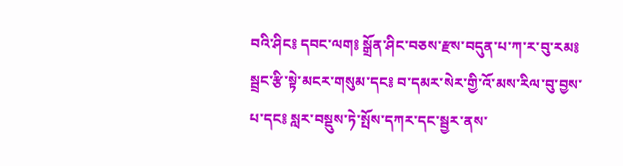བའི་ཤིང༔ དབང་ལག༔ སྒྲོན་ཤིང་བཅས་རྫས་བདུན་པ་ཀ་ར་བུ་རམ༔ སྦྲང་རྩི་སྟེ་མངར་གསུམ་དང༔ བ་དམར་སེར་གྱི་འོ་མས་རིལ་བུ་བྱས་པ་དང༔ སླར་བསྡུས་ཏེ་སྤོས་དཀར་དང་སྦྱར་ནས་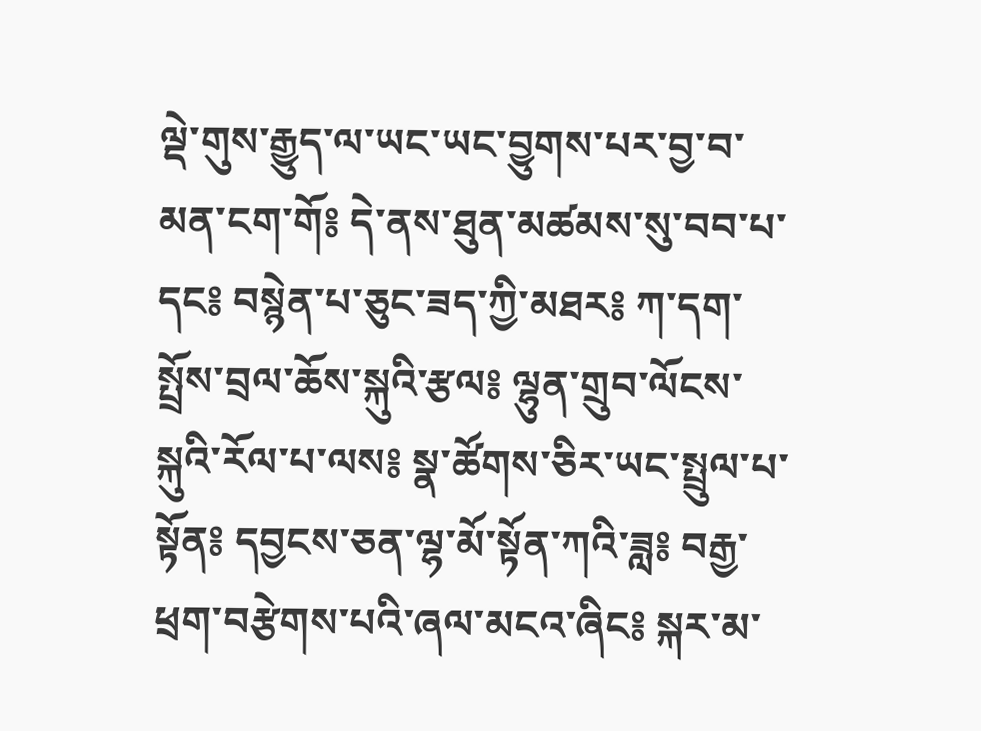ལྡེ་གུས་རྒྱུད་ལ་ཡང་ཡང་བྱུགས་པར་བྱ་བ་མན་ངག་གོ༔ དེ་ནས་ཐུན་མཚམས་སུ་བབ་པ་དང༔ བསྙེན་པ་ཅུང་ཟད་ཀྱི་མཐར༔ ཀ་དག་སྤྲོས་བྲལ་ཆོས་སྐུའི་རྩལ༔ ལྷུན་གྲུབ་ལོངས་སྐུའི་རོལ་པ་ལས༔ སྣ་ཚོགས་ཅིར་ཡང་སྤྲུལ་པ་སྟོན༔ དབྱངས་ཅན་ལྷ་མོ་སྟོན་ཀའི་ཟླ༔ བརྒྱ་ཕྲག་བརྩེགས་པའི་ཞལ་མངའ་ཞིང༔ སྐར་མ་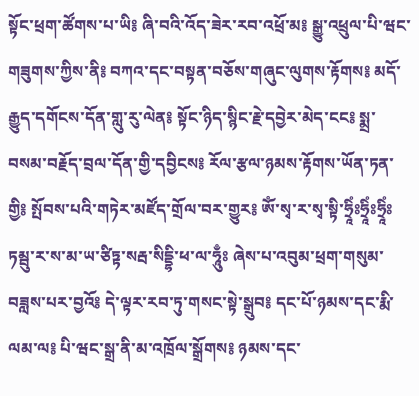སྟོང་ཕྲག་ཚོགས་པ་ཡི༔ ཞི་བའི་འོད་ཟེར་རབ་འཕྲོ་མ༔ སྒྱུ་འཕྲུལ་པི་ཝང་གཟུགས་ཀྱིས་ནི༔ བཀའ་དང་བསྟན་བཅོས་གཞུང་ལུགས་རྟོགས༔ མདོ་རྒྱུད་དགོངས་དོན་གླུ་རུ་ལེན༔ སྟོང་ཉིད་སྙིང་རྗེ་དབྱེར་མེད་ངང༔ སྨྲ་བསམ་བརྗོད་བྲལ་དོན་གྱི་དབྱིངས༔ རོལ་རྩལ་ཉམས་རྟོགས་ཡོན་ཏན་གྱི༔ སྤོབས་པའི་གཏེར་མཛོད་གྲོལ་བར་གྱུར༔ ཨོཾ་སྭ་ར་སྭ་སྟི་ཧྲཱིཾཿཧྲཱིཾཿཧྲཱིཾཿ ཏམྦུ་ར་ས་མ་ཡ་ཙིཏྟ་སརྦ་སིདྡྷི་ཕ་ལ་ཧཱུྃཿ ཞེས་པ་འབུམ་ཕྲག་གསུམ་བཟླས་པར་བྱའོ༔ དེ་ལྟར་རབ་ཏུ་གསང་སྟེ་སྒྲུབ༔ དང་པོ་ཉམས་དང་རྨི་ལམ་ལ༔ པི་ཝང་སྒྲ་ནི་མ་འཁྲོལ་སྒྲོགས༔ ཉམས་དང་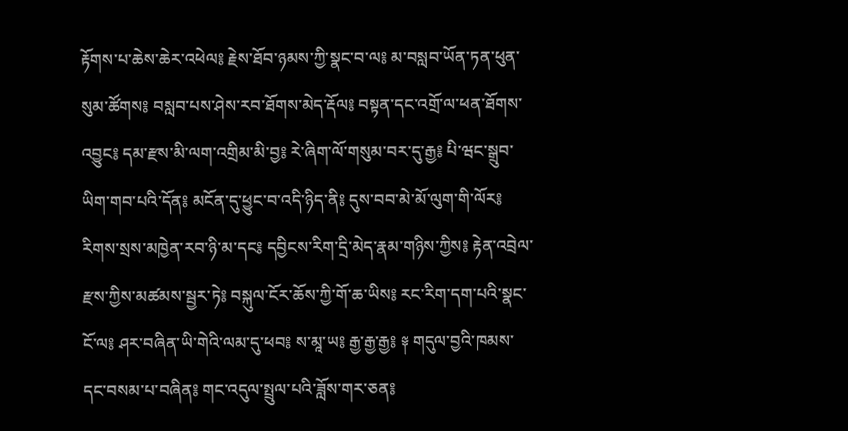རྟོགས་པ་ཆེས་ཆེར་འཕེལ༔ རྗེས་ཐོབ་ཉམས་ཀྱི་སྣང་བ་ལ༔ མ་བསླབ་ཡོན་ཏན་ཕུན་སུམ་ཚོགས༔ བསླབ་པས་ཤེས་རབ་ཐོགས་མེད་རྡོལ༔ བསྟན་དང་འགྲོ་ལ་ཕན་ཐོགས་འབྱུང༔ དམ་རྫས་མི་ལག་འགྲིམ་མི་བྱ༔ རེ་ཞིག་ལོ་གསུམ་བར་དུ་རྒྱ༔ པི་ཝང་སྒྲུབ་ཡིག་གབ་པའི་དོན༔ མངོན་དུ་ཕྱུང་བ་འདི་ཉིད་ནི༔ དུས་བབ་མེ་མོ་ལུག་གི་ལོར༔ རིགས་སྲས་མཁྱེན་རབ་ཉི་མ་དང༔ དབྱིངས་རིག་དྲི་མེད་རྣམ་གཉིས་ཀྱིས༔ རྟེན་འབྲེལ་རྫས་ཀྱིས་མཚམས་སྦྱར་ཏེ༔ བསྐུལ་ངོར་ཆོས་ཀྱི་གོ་ཆ་ཡིས༔ རང་རིག་དག་པའི་སྣང་ངོ་ལ༔ ཤར་བཞིན་ཡི་གེའི་ལམ་དུ་ཕབ༔ ས་མཱ་ཡ༔ རྒྱ་རྒྱ་རྒྱ༔ ༈ གདུལ་བྱའི་ཁམས་དང་བསམ་པ་བཞིན༔ གང་འདུལ་སྤྲུལ་པའི་ཟློས་གར་ཅན༔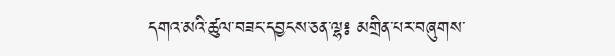དགའ་མའི་ཚུལ་བཟང་དབྱངས་ཅན་ལྷ༔ མགྲིན་པར་བཞུགས་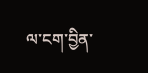ལ་ངག་བྱིན་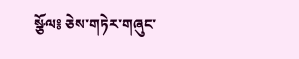སྩོལ༔ ཅེས་གཏེར་གཞུང་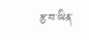རྩ་བ་ཡིན་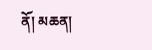ནོ། མཆན།